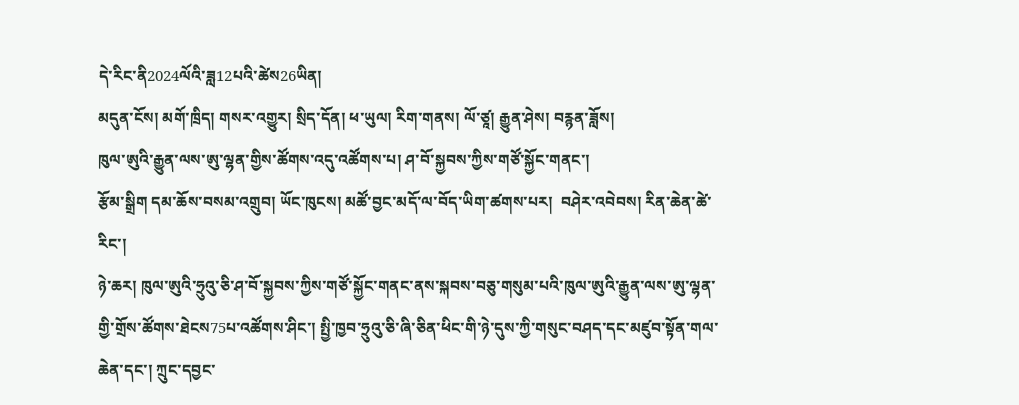དེ་རིང་ནི2024ལོའི་ཟླ12པའི་ཚེས26ཡིན།
མདུན་ངོས། མགོ་ཁྲིད། གསར་འགྱུར། སྲིད་དོན། ཕ་ཡུལ། རིག་གནས། ལོ་ཙཱ། རྒྱུན་ཤེས། བརྙན་ཟློས།
ཁུལ་ཨུའི་རྒྱུན་ལས་ཨུ་ལྷན་གྱིས་ཚོགས་འདུ་འཚོགས་པ། ཤ་བོ་སྐྱབས་ཀྱིས་གཙོ་སྐྱོང་གནང་།
རྩོམ་སྒྲིག དམ་ཆོས་བསམ་འགྲུབ། ཡོང་ཁུངས། མཚོ་བྱང་མདོ་ལ་བོད་ཡིག་ཚགས་པར།  བཤེར་འབེབས། རིན་ཆེན་ཚེ་རིང་།
ཉེ་ཆར། ཁུལ་ཨུའི་ཧྲུའུ་ཅི་ཤ་བོ་སྐྱབས་ཀྱིས་གཙོ་སྐྱོང་གནང་ནས་སྐབས་བཅུ་གསུམ་པའི་ཁུལ་ཨུའི་རྒྱུན་ལས་ཨུ་ལྷན་གྱི་གྲོས་ཚོགས་ཐེངས75པ་འཚོགས་ཤིང་། སྤྱི་ཁྱབ་ཧྲུའུ་ཅི་ཞི་ཅིན་ཕིང་གི་ཉེ་དུས་ཀྱི་གསུང་བཤད་དང་མཛུབ་སྟོན་གལ་ཆེན་དང་། ཀྲུང་དབྱང་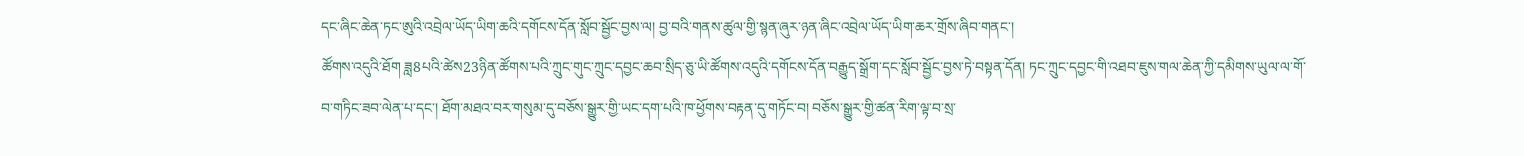དང་ཞིང་ཆེན་ཏང་ཨུའི་འབྲེལ་ཡོད་ཡིག་ཆའི་དགོངས་དོན་སློབ་སྦྱོང་བྱས་ལ། བྱ་བའི་གནས་ཚུལ་གྱི་སྙན་ཞུར་ཉན་ཞིང་འབྲེལ་ཡོད་ཡིག་ཆར་གྲོས་ཞིབ་གནང་།
ཚོགས་འདུའི་ཐོག ཟླ8པའི་ཚེས23ཉིན་ཚོགས་པའི་ཀྲུང་གུང་ཀྲུང་དབྱང་ཆབ་སྲིད་ཅུ་ཡི་ཚོགས་འདུའི་དགོངས་དོན་བརྒྱུད་སྒྲོག་དང་སློབ་སྦྱོང་བྱས་ཏེ་བསྟན་དོན། ཏང་ཀྲུང་དབྱང་གི་འཐབ་ཇུས་གལ་ཆེན་ཀྱི་དམིགས་ཡུལ་ལ་གོ་བ་གཏིང་ཟབ་ལེན་པ་དང་། ཐོག་མཐའ་བར་གསུམ་དུ་བཅོས་སྒྱུར་གྱི་ཡང་དག་པའི་ཁ་ཕྱོགས་བརྟན་དུ་གཏོང་བ། བཅོས་སྒྱུར་གྱི་ཚན་རིག་ལྟ་བ་སྲ་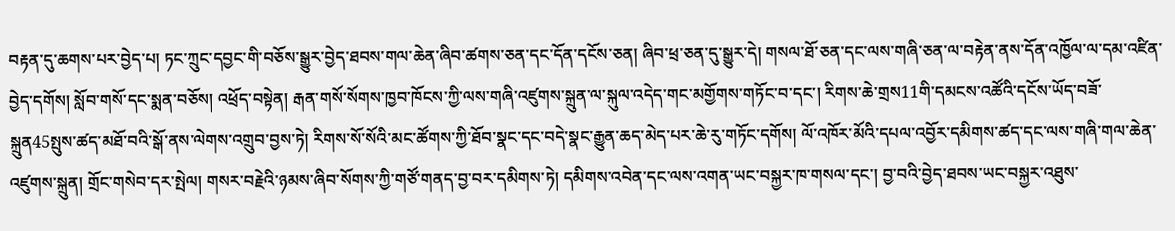བརྟན་དུ་ཆགས་པར་བྱེད་པ། ཏང་ཀྲུང་དབྱང་གི་བཅོས་སྒྱུར་བྱེད་ཐབས་གལ་ཆེན་ཞིབ་ཚགས་ཅན་དང་དོན་དངོས་ཅན། ཞིབ་ཕྲ་ཅན་དུ་སྒྱུར་དེ། གསལ་ཐོ་ཅན་དང་ལས་གཞི་ཅན་ལ་བརྟེན་ནས་དོན་འཁྱོལ་ལ་དམ་འཛིན་བྱེད་དགོས། སློབ་གསོ་དང་སྨན་བཅོས། འཕྲོད་བསྟེན། རྒན་གསོ་སོགས་ཁྱབ་ཁོངས་ཀྱི་ལས་གཞི་འཛུགས་སྐྲུན་ལ་སྐུལ་འདེད་གང་མགྱོགས་གཏོང་བ་དང་། རིགས་ཆེ་གྲས11གི་དམངས་འཚོའི་དངོས་ཡོད་བཟོ་སྐྲུན45སྤུས་ཚད་མཐོ་བའི་སྒོ་ནས་ལེགས་འགྲུབ་བྱས་ཏེ། རིགས་སོ་སོའི་མང་ཚོགས་ཀྱི་ཐོབ་སྣང་དང་བདེ་སྣང་རྒྱུན་ཆད་མེད་པར་ཆེ་རུ་གཏོང་དགོས། ལོ་འཁོར་མོའི་དཔལ་འབྱོར་དམིགས་ཚད་དང་ལས་གཞི་གལ་ཆེན་འཛུགས་སྐྲུན། གྲོང་གསེབ་དར་སྤེལ། གསར་བརྗེའི་ཉམས་ཞིབ་སོགས་ཀྱི་གཙོ་གནད་བྱ་བར་དམིགས་ཏེ། དམིགས་འབེན་དང་ལས་འགན་ཡང་བསྐྱར་ཁ་གསལ་དང་། བྱ་བའི་བྱེད་ཐབས་ཡང་བསྐྱར་འཐུས་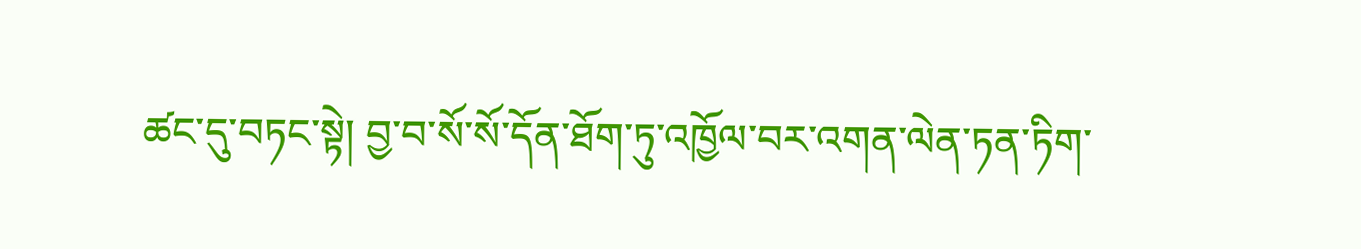ཚང་དུ་བཏང་སྟེ། བྱ་བ་སོ་སོ་དོན་ཐོག་ཏུ་འཁྱོལ་བར་འགན་ལེན་ཏན་ཏིག་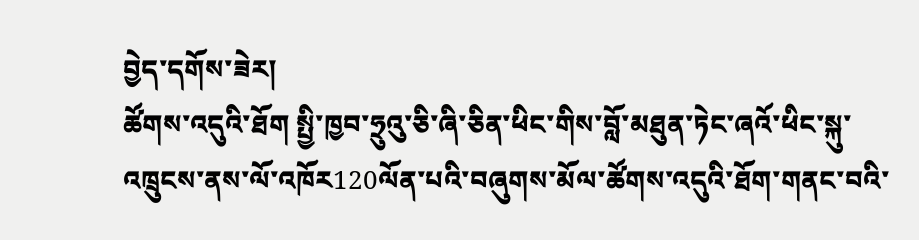བྱེད་དགོས་ཟེར།
ཚོགས་འདུའི་ཐོག སྤྱི་ཁྱབ་ཧྲུའུ་ཅི་ཞི་ཅིན་ཕིང་གིས་བློ་མཐུན་ཏེང་ཞའོ་ཕིང་སྐུ་འཁྲུངས་ནས་ལོ་འཁོར120ལོན་པའི་བཞུགས་མོལ་ཚོགས་འདུའི་ཐོག་གནང་བའི་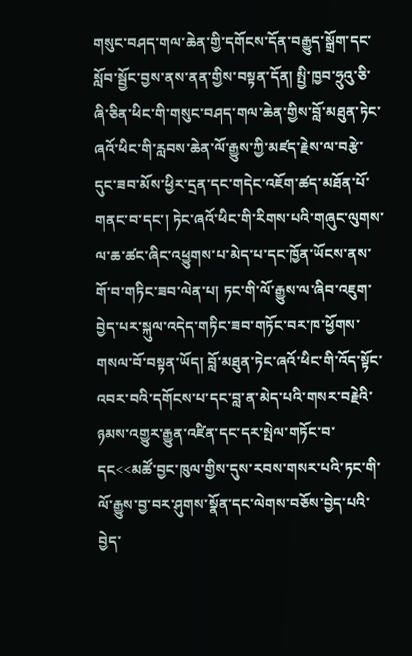གསུང་བཤད་གལ་ཆེན་གྱི་དགོངས་དོན་བརྒྱུད་སྒྲོག་དང་སློབ་སྦྱོང་བྱས་ནས་ནན་གྱིས་བསྟན་དོན། སྤྱི་ཁྱབ་ཧྲུའུ་ཅི་ཞི་ཅིན་ཕིང་གི་གསུང་བཤད་གལ་ཆེན་གྱིས་བློ་མཐུན་ཏེང་ཞའོ་ཕིང་གི་རླབས་ཆེན་ལོ་རྒྱུས་ཀྱི་མཛད་རྗེས་ལ་བརྩེ་དུང་ཟབ་མོས་ཕྱིར་དྲན་དང་གདེང་འཇོག་ཚད་མཐོན་པོ་གནང་བ་དང་། ཏེང་ཞའོ་ཕིང་གི་རིགས་པའི་གཞུང་ལུགས་ལ་ཆ་ཚང་ཞིང་འཕྱུགས་པ་མེད་པ་དང་ཁྱོན་ཡོངས་ནས་གོ་བ་གཏིང་ཟབ་ལེན་པ། ཏང་གི་ལོ་རྒྱུས་ལ་ཞིབ་འཇུག་བྱེད་པར་སྐུལ་འདེད་གཏིང་ཟབ་གཏོང་བར་ཁ་ཕྱོགས་གསལ་བོ་བསྟན་ཡོད། བློ་མཐུན་ཏེང་ཞའོ་ཕིང་གི་འོད་སྟོང་འབར་བའི་དགོངས་པ་དང་བླ་ན་མེད་པའི་གསར་བརྗེའི་ཉམས་འགྱུར་རྒྱུན་འཛིན་དང་དར་སྤེལ་གཏོང་བ་དང<<མཚོ་བྱང་ཁུལ་གྱིས་དུས་རབས་གསར་པའི་ཏང་གི་ལོ་རྒྱུས་བྱ་བར་ཤུགས་སྣོན་དང་ལེགས་བཅོས་བྱེད་པའི་བྱེད་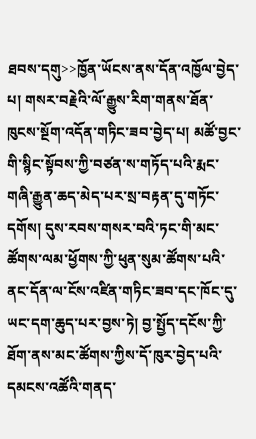ཐབས་དགུ>>ཁྱོན་ཡོངས་ནས་དོན་འཁྱོལ་བྱེད་པ། གསར་བརྗེའི་ལོ་རྒྱུས་རིག་གནས་ཐོན་ཁུངས་སྔོག་འདོན་གཏིང་ཟབ་བྱེད་པ། མཚོ་བྱང་གི་སྙིང་སྟོབས་ཀྱི་བཙན་ས་གཏོད་པའི་རྨང་གཞི་རྒྱུན་ཆད་མེད་པར་སྲ་བརྟན་དུ་གཏོང་དགོས། དུས་རབས་གསར་བའི་ཏང་གི་མང་ཚོགས་ལམ་ཕྱོགས་ཀྱི་ཕུན་སུམ་ཚོགས་པའི་ནང་དོན་ལ་ངོས་འཛིན་གཏིང་ཟབ་དང་ཁོང་དུ་ཡང་དག་ཆུད་པར་བྱས་ཏེ། བྱ་སྤྱོད་དངོས་ཀྱི་ཐོག་ནས་མང་ཚོགས་ཀྱིས་དོ་ཁུར་བྱེད་པའི་དམངས་འཚོའི་གནད་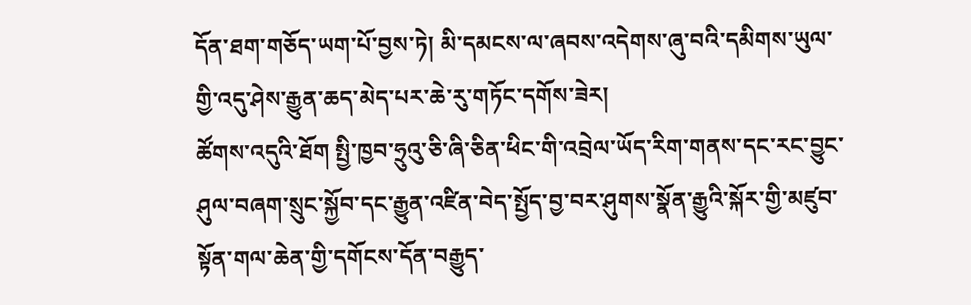དོན་ཐག་གཅོད་ཡག་པོ་བྱས་ཏེ། མི་དམངས་ལ་ཞབས་འདེགས་ཞུ་བའི་དམིགས་ཡུལ་གྱི་འདུ་ཤེས་རྒྱུན་ཆད་མེད་པར་ཆེ་རུ་གཏོང་དགོས་ཟེར།
ཚོགས་འདུའི་ཐོག སྤྱི་ཁྱབ་ཧྲུའུ་ཅི་ཞི་ཅིན་ཕིང་གི་འབྲེལ་ཡོད་རིག་གནས་དང་རང་བྱུང་ཤུལ་བཞག་སྲུང་སྐྱོབ་དང་རྒྱུན་འཛིན་བེད་སྤྱོད་བྱ་བར་ཤུགས་སྣོན་རྒྱུའི་སྐོར་གྱི་མཛུབ་སྟོན་གལ་ཆེན་གྱི་དགོངས་དོན་བརྒྱུད་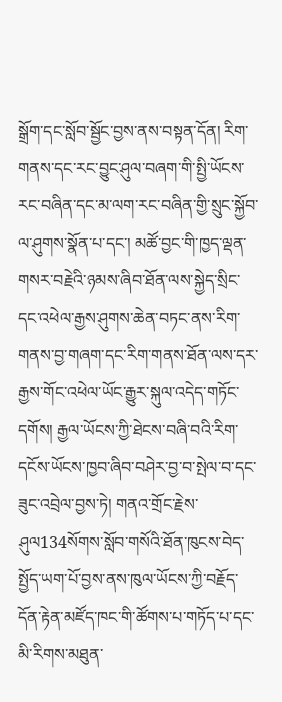སྒྲོག་དང་སློབ་སྦྱོང་བྱས་ནས་བསྟན་དོན། རིག་གནས་དང་རང་བྱུང་ཤུལ་བཞག་གི་སྤྱི་ཡོངས་རང་བཞིན་དང་མ་ལག་རང་བཞིན་གྱི་སྲུང་སྐྱོབ་ལ་ཤུགས་སྣོན་པ་དང་། མཚོ་བྱང་གི་ཁྱད་ལྡན་གསར་བརྗེའི་ཉམས་ཞིབ་ཐོན་ལས་སྐྱེད་སྲིང་དང་འཕེལ་རྒྱས་ཤུགས་ཆེན་བཏང་ནས་རིག་གནས་བྱ་གཞག་དང་རིག་གནས་ཐོན་ལས་དར་རྒྱས་གོང་འཕེལ་ཡོང་རྒྱུར་སྐུལ་འདེད་གཏོང་དགོས། རྒྱལ་ཡོངས་ཀྱི་ཐེངས་བཞི་བའི་རིག་དངོས་ཡོངས་ཁྱབ་ཞིབ་བཤེར་བྱ་བ་སྤེལ་བ་དང་ཟུང་འབྲེལ་བྱས་ཏེ། གནའ་གྲོང་རྗེས་ཤུལ134སོགས་སློབ་གསོའི་ཐོན་ཁུངས་བེད་སྤྱོད་ཡག་པོ་བྱས་ནས་ཁུལ་ཡོངས་ཀྱི་བརྗོད་དོན་རྟེན་མཛོད་ཁང་གི་ཚོགས་པ་གཏོད་པ་དང་མི་རིགས་མཐུན་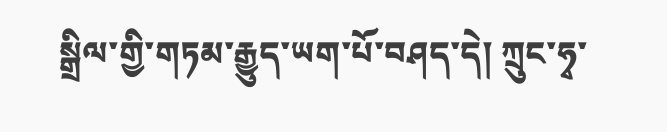སྒྲིལ་གྱི་གཏམ་རྒྱུད་ཡག་པོ་བཤད་དེ། ཀྲུང་ཧྭ་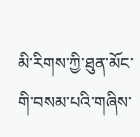མི་རིགས་ཀྱི་ཐུན་མོང་གི་བསམ་པའི་གཞིས་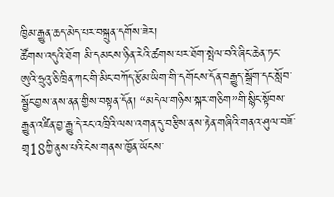ཁྱིམ་རྒྱུན་ཆད་མེད་པར་བསྐྲུན་དགོས་ཟེར།
ཚོགས་འདུའི་ཐོག མི་དམངས་ཉིན་རེའི་ཚགས་པར་ཐོག་སྤེལ་བའི་ཞིང་ཆེན་ཏང་ཨུའི་ཧྲུའུ་ཅི་ཁྲིན་ཀང་གི་མིང་བཀོད་རྩོམ་ཡིག་གི་དགོངས་དོན་བརྒྱུད་སྒྲོག་དང་སློབ་སྦྱོང་བྱས་ནས་ནན་གྱིས་བསྟན་དོན། “མདེལ་གཉིས་སྐར་གཅིག”གི་སྙིང་སྟོབས་རྒྱུན་འཛིན་བྱ་རྒྱུ་དེ་རང་འཁྲིའི་ལས་འགན་དུ་བརྩིས་ནས་རྟེན་གཞིའི་གནའ་ཤུལ་བཟོ་གྲྭ18ཀྱི་ནུས་པའི་ངེས་གནས་ཁྱོན་ཡོངས་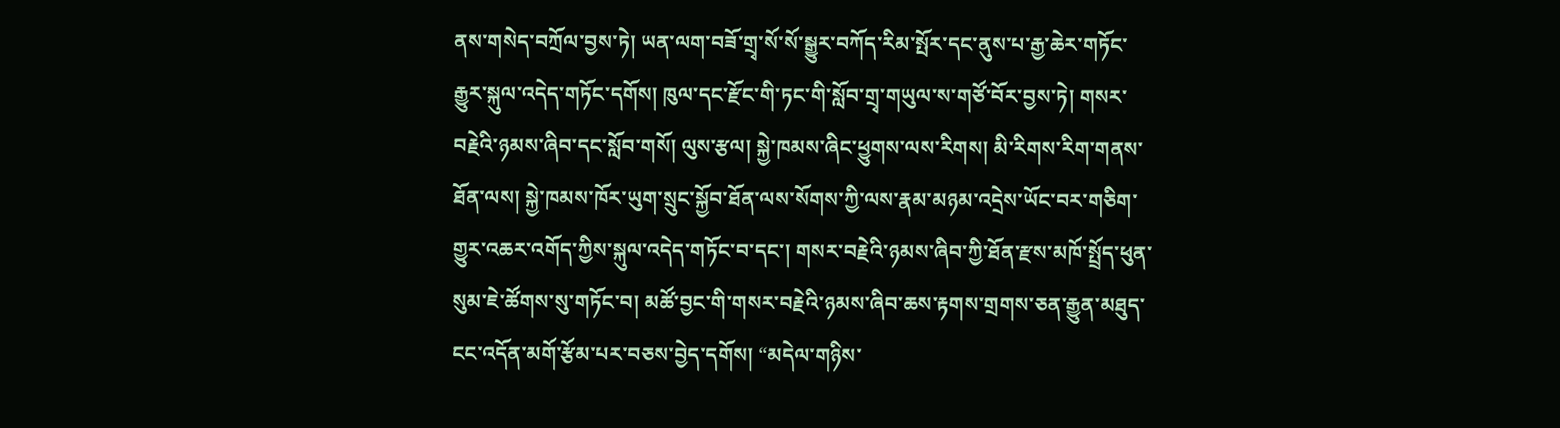ནས་གསེད་བཀྲོལ་བྱས་ཏེ། ཡན་ལག་བཟོ་གྲྭ་སོ་སོ་སྒྱུར་བཀོད་རིམ་སྤོར་དང་ནུས་པ་རྒྱ་ཆེར་གཏོང་རྒྱུར་སྐུལ་འདེད་གཏོང་དགོས། ཁུལ་དང་རྫོང་གི་ཏང་གི་སློབ་གྲྭ་གཡུལ་ས་གཙོ་བོར་བྱས་ཏེ། གསར་བརྗེའི་ཉམས་ཞིབ་དང་སློབ་གསོ། ལུས་རྩལ། སྐྱེ་ཁམས་ཞིང་ཕྱུགས་ལས་རིགས། མི་རིགས་རིག་གནས་ཐོན་ལས། སྐྱེ་ཁམས་ཁོར་ཡུག་སྲུང་སྐྱོབ་ཐོན་ལས་སོགས་ཀྱི་ལས་རྣམ་མཉམ་འདྲེས་ཡོང་བར་གཅིག་གྱུར་འཆར་འགོད་ཀྱིས་སྐུལ་འདེད་གཏོང་བ་དང་། གསར་བརྗེའི་ཉམས་ཞིབ་ཀྱི་ཐོན་རྫས་མཁོ་སྤྲོད་ཕུན་སུམ་ཇེ་ཚོགས་སུ་གཏོང་བ། མཚོ་བྱང་གི་གསར་བརྗེའི་ཉམས་ཞིབ་ཆས་རྟགས་གྲགས་ཅན་རྒྱུན་མཐུད་ངང་འདོན་མགོ་རྩོམ་པར་བཅས་བྱེད་དགོས། “མདེལ་གཉིས་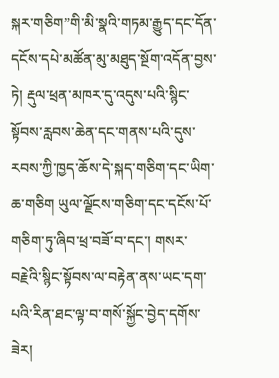སྐར་གཅིག”གི་མི་སྣའི་གཏམ་རྒྱུད་དང་དོན་དངོས་དཔེ་མཚོན་མུ་མཐུད་སྔོག་འདོན་བྱས་ཏེ། རྡུལ་ཕྲན་མཁར་དུ་འདུས་པའི་སྙིང་སྟོབས་རླབས་ཆེན་དང་གནས་པའི་དུས་རབས་ཀྱི་ཁྱད་ཆོས་དེ་སྐད་གཅིག་དང་ཡིག་ཆ་གཅིག ཡུལ་ལྗོངས་གཅིག་དང་དངོས་པོ་གཅིག་ཏུ་ཞིབ་ཕྲ་བཟོ་བ་དང་། གསར་བརྗེའི་སྙིང་སྟོབས་ལ་བརྟེན་ནས་ཡང་དག་པའི་རིན་ཐང་ལྟ་བ་གསོ་སྐྱོང་བྱེད་དགོས་ཟེར།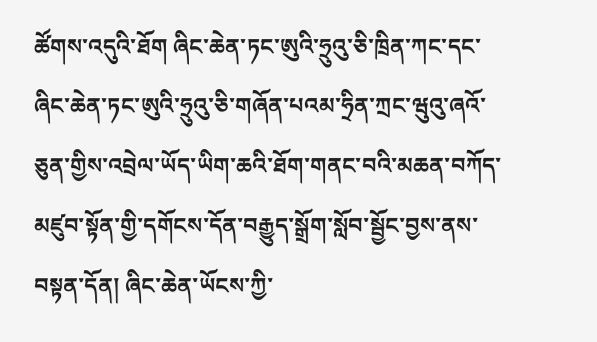ཚོགས་འདུའི་ཐོག ཞིང་ཆེན་ཏང་ཨུའི་ཧྲུའུ་ཅི་ཁྲིན་ཀང་དང་ཞིང་ཆེན་ཏང་ཨུའི་ཧྲུའུ་ཅི་གཞོན་པའམ་ཧྲིན་ཀྲང་ཝུའུ་ཞའོ་ཅུན་གྱིས་འབྲེལ་ཡོད་ཡིག་ཆའི་ཐོག་གནང་བའི་མཆན་བཀོད་མཛུབ་སྟོན་གྱི་དགོངས་དོན་བརྒྱུད་སྒྲོག་སློབ་སྦྱོང་བྱས་ནས་བསྟན་དོན། ཞིང་ཆེན་ཡོངས་ཀྱི་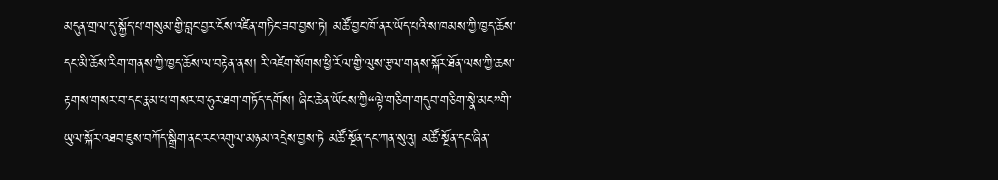མདུན་གྲལ་དུ་སྐྱོད་པ་གསུམ་གྱི་བླང་བྱར་ངོས་འཛིན་གཏིང་ཟབ་བྱས་ཏེ། མཚོ་བྱང་ཁོ་ནར་ཡོད་པའི་ས་ཁམས་ཀྱི་ཁྱད་ཆོས་དང་མི་ཆོས་རིག་གནས་ཀྱི་ཁྱད་ཆོས་ལ་བརྟེན་ནས། རི་འཛེག་སོགས་ཕྱི་རོལ་གྱི་ལུས་རྩལ་གནས་སྐོར་ཐོན་ལས་ཀྱི་ཆས་རྟགས་གསར་བ་དང་རྣམ་པ་གསར་བ་ཧུར་ཐག་གཏོད་དགོས། ཞིང་ཆེན་ཡོངས་ཀྱི“ལྟེ་གཅིག་གདུབ་གཅིག་སྣེ་མང”གི་ཡུལ་སྐོར་འཐབ་ཇུས་བཀོད་སྒྲིག་ནང་རང་འགུལ་མཉམ་འདྲེས་བྱས་ཏེ མཚོ་སྔོན་དང་ཀན་སུའུ། མཚོ་སྔོན་དང་ཞིན་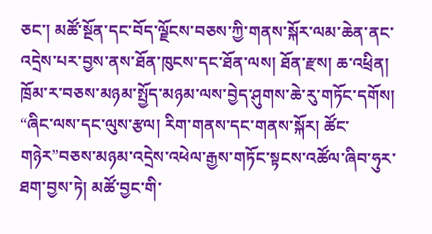ཅང་། མཚོ་སྔོན་དང་བོད་ལྗོངས་བཅས་ཀྱི་གནས་སྐོར་ལམ་ཆེན་ནང་འདྲེས་པར་བྱས་ནས་ཐོན་ཁུངས་དང་ཐོན་ལས། ཐོན་རྫས། ཆ་འཕྲིན། ཁྲོམ་ར་བཅས་མཉམ་སྤྱོད་མཉམ་ལས་བྱེད་ཤུགས་ཆེ་རུ་གཏོང་དགོས། “ཞིང་ལས་དང་ལུས་རྩལ། རིག་གནས་དང་གནས་སྐོར། ཚོང་གཉེར”བཅས་མཉམ་འདྲེས་འཕེལ་རྒྱས་གཏོང་སྟངས་འཚོལ་ཞིབ་ཧུར་ཐག་བྱས་ཏེ། མཚོ་བྱང་གི་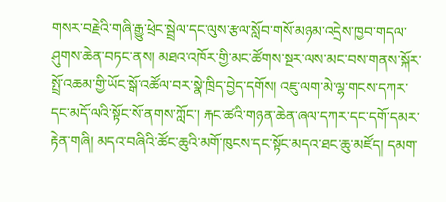གསར་བརྗེའི་གཞི་རྒྱུ་ཕྲེང་སྦྲེལ་དང་ལུས་རྩལ་སློབ་གསོ་མཉམ་འདྲེས་ཁྱབ་གདལ་ཤུགས་ཆེན་བཏང་ནས། མཐའ་འཁོར་གྱི་མང་ཚོགས་སྔར་ལས་མང་བས་གནས་སྐོར་སྤྲོ་འཆམ་གྱི་ཡོང་སྒོ་འཚོལ་བར་སྣེ་ཁྲིད་བྱེད་དགོས། འཇུ་ལག་མེ་ལྷ་གངས་དཀར་དང་མདོ་ལའི་སྟོང་སོ་ནགས་ཀློང་། རྐང་ཚའི་གཉན་ཆེན་ཞལ་དཀར་དང་དགོ་དམར་རྟེན་གཞི། མདའ་བཞིའི་ཚོང་ཆུའི་མགོ་ཁུངས་དང་སྟོང་མདའ་ཐང་ཆུ་མཛོད། དམག་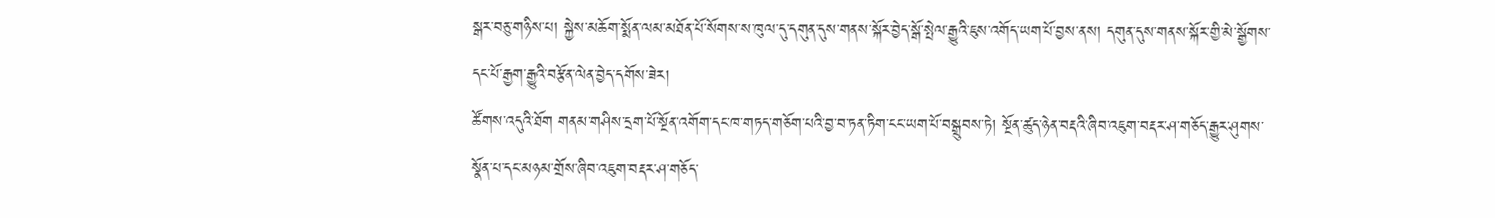སྒར་བཅུ་གཉིས་པ། སྐྱེས་མཆོག་སྨོན་ལམ་མཐོན་པོ་སོགས་ས་ཁུལ་དུ་དགུན་དུས་གནས་སྐོར་བྱེད་སྒོ་སྤེལ་རྒྱུའི་ཇུས་འགོད་ཡག་པོ་བྱས་ནས། དགུན་དུས་གནས་སྐོར་གྱི་མེ་སྒྱོགས་དང་པོ་རྒྱག་རྒྱུའི་བརྩོན་ལེན་བྱེད་དགོས་ཟེར།
ཚོགས་འདུའི་ཐོག གནམ་གཤིས་དྲག་པོ་སྔོན་འགོག་དང་ཁ་གཏད་གཅོག་པའི་བྱ་བ་ཏན་ཏིག་ངང་ཡག་པོ་བསྒྲུབས་ཏེ། སྔོན་ཚུད་ཉེན་བརྡའི་ཞིབ་འཇུག་བརྡར་ཤ་གཅོད་རྒྱུར་ཤུགས་སྣོན་པ་དང་མཉམ་གྲོས་ཞིབ་འཇུག་བརྡར་ཤ་གཅོད་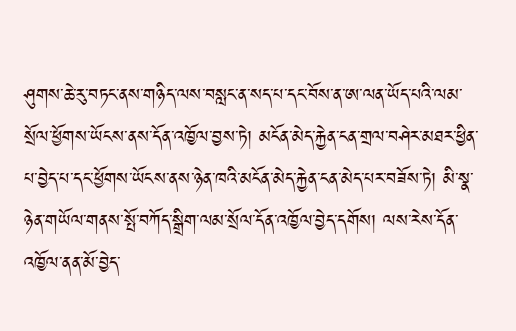ཤུགས་ཆེ་རུ་བཏང་ནས་གཉིད་ལས་བསླང་ན་སད་པ་དང་བོས་ན་ཨ་ལན་ཡོད་པའི་ལམ་སྲོལ་ཕྱོགས་ཡོངས་ནས་དོན་འཁྱོལ་བྱས་ཏེ། མངོན་མེད་རྐྱེན་ངན་གྲལ་བཤེར་མཐར་ཕྱིན་པ་བྱེད་པ་དང་ཕྱོགས་ཡོངས་ནས་ཉེན་ཁའི་མངོན་མེད་རྐྱེན་ངན་མེད་པར་བཟོས་ཏེ། མི་སྣ་ཉེན་གཡོལ་གནས་སྤོ་བཀོད་སྒྲིག་ལམ་སྲོལ་དོན་འཁྱོལ་བྱེད་དགོས། ལས་རེས་དོན་འཁྱོལ་ནན་མོ་བྱེད་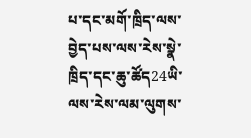པ་དང་མགོ་ཁྲིད་ལས་བྱེད་པས་ལས་རེས་སྣེ་ཁྲིད་དང་ཆུ་ཚོད24ཡི་ལས་རེས་ལམ་ལུགས་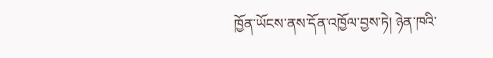ཁྱོན་ཡོངས་ནས་དོན་འཁྱོལ་བྱས་ཏེ། ཉེན་ཁའི་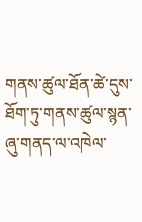གནས་ཚུལ་ཐོན་ཚེ་དུས་ཐོག་ཏུ་གནས་ཚུལ་སྙན་ཞུ་གནད་ལ་འཁེལ་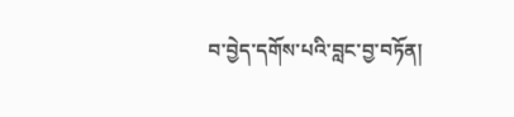བ་བྱེད་དགོས་པའི་བླང་བྱ་བཏོན།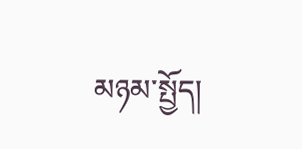མཉམ་སྤྱོད།